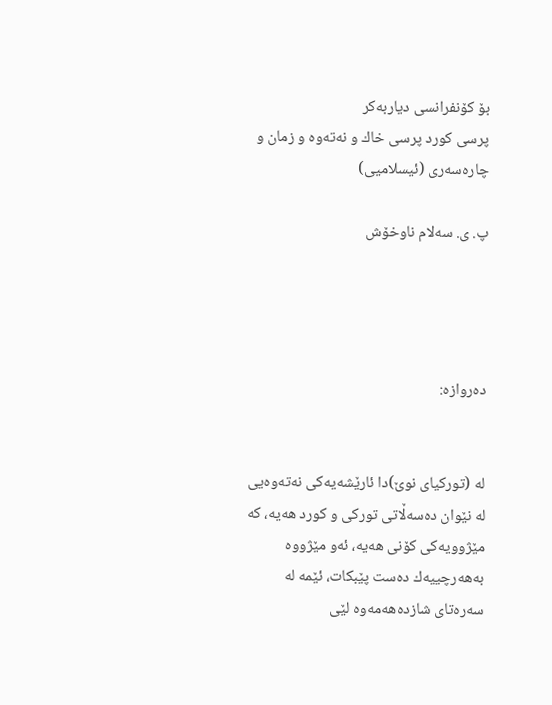بۆ كۆنفرانسی دیاربه‌كر
پرسی‌ كورد پرسی‌ خاك و نه‌ته‌وه‌ و زمان و چاره‌سه‌ری‌ (ئیسلامیی‌)

پ. ی‌. سه‌لام ناوخۆش




ده‌روازه‌:


له‌ (توركیای‌ نوێ‌)دا ئارێشه‌یه‌كی‌ نه‌ته‌وه‌یی‌ له‌ نێوان ده‌سه‌ڵاتی‌ توركی‌ و كورد هه‌یه‌، كه‌ مێژوویه‌كی‌ كۆنی‌ هه‌یه‌، ئه‌و مێژووه‌ به‌هه‌رچییه‌ك ده‌ست پێبكات، ئێمه‌ له‌ سه‌ره‌تای‌ شازده‌هه‌مه‌وه‌ لێی‌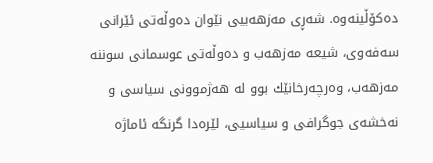ده‌كۆڵینه‌وه‌. شه‌ڕی‌ مه‌زهه‌بیی‌ نێوان ده‌وڵه‌تی‌ ئێرانی‌ سه‌فه‌وی‌، شیعه‌ مه‌زهه‌ب و ده‌وڵه‌تی‌ عوسمانی‌ سوننه‌ مه‌زهه‌ب، وه‌رچه‌رخانێك بوو له‌ هه‌ژموونی سیاسی و نه‌خشه‌ی‌ جوگرافی و سیاسیی، لێره‌دا گرنگه‌ ئاماژه‌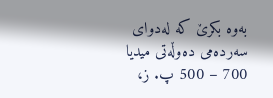به‌وه‌ بكرێ‌ كه‌ له‌دوای‌ سه‌رده‌می‌ ده‌وڵه‌تی‌ میدیا 700 – 500 پ. ز،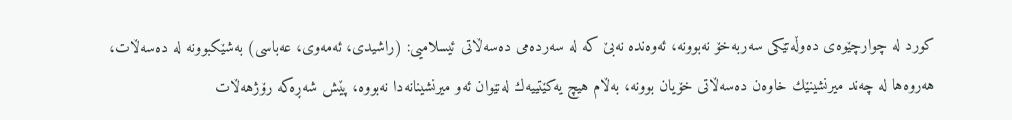كورد له‌ چوارچێوه‌ی‌ ده‌وڵه‌تێكی‌ سه‌ربه‌خۆ نه‌بوونه‌، ئه‌وه‌نده‌ نه‌بێ‌ كه‌ له‌ سه‌رده‌می‌ ده‌سه‌ڵاتی‌ ئیسلامیی: (راشیدی‌، ئه‌مه‌وی‌، عه‌باسی‌) به‌شێكبوونه‌ له‌ ده‌سه‌ڵات، هه‌روه‌ها له‌ چه‌ند میرنشینێك خاوه‌ن ده‌سه‌ڵاتی‌ خۆیان بوونه‌، به‌ڵام هیچ یه‌كێتییه‌ك له‌نێوان ئه‌و میرنشینانه‌دا نه‌بووه‌، پێش شه‌ڕه‌كه‌ رۆژهه‌ڵات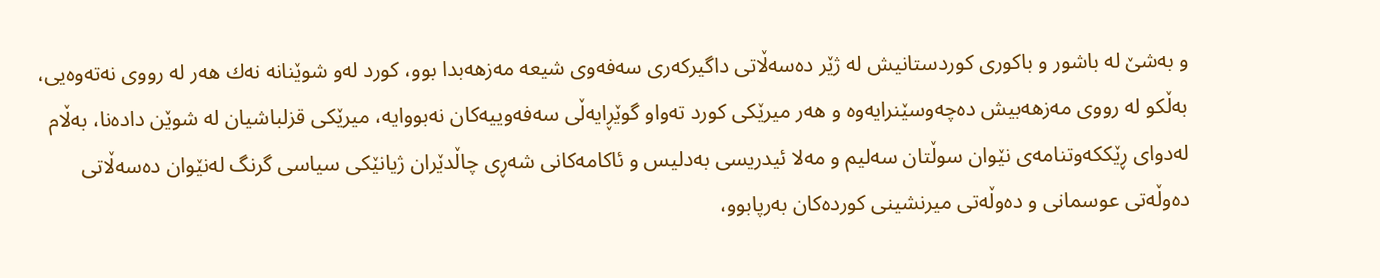و به‌شێ له‌ باشور و باكوری كوردستانیش له‌ ژێر ده‌سه‌ڵاتی داگیركه‌ری سه‌فه‌وی‌ شیعه‌ مه‌زهه‌بدا بوو، كورد له‌و شوێنانه‌ نه‌ك هه‌ر له‌ رووی‌ نه‌ته‌وه‌یی، به‌ڵكو له‌ رووی‌ مه‌زهه‌بیش ده‌چه‌وسێنرایه‌وه‌ و هه‌ر میرێكی كورد ته‌واو گوێڕایه‌ڵی سه‌فه‌وییه‌كان نه‌بووایه‌، میرێكی قزلباشیان له‌ شوێن داده‌نا، به‌ڵام له‌دوای‌ ڕێككه‌وتنامه‌ی‌ نێوان سوڵتان سه‌لیم و مه‌لا ئیدریسی‌ به‌دلیس و ئاكامه‌كانی‌ شه‌ڕی‌ چاڵدێران ژیانێكی‌ سیاسی‌ گرنگ له‌نێوان ده‌سه‌ڵاتی‌ ده‌وڵه‌تی‌ عوسمانی‌ و ده‌وڵه‌تی‌ میرنشینی‌ كورده‌كان به‌رپابوو،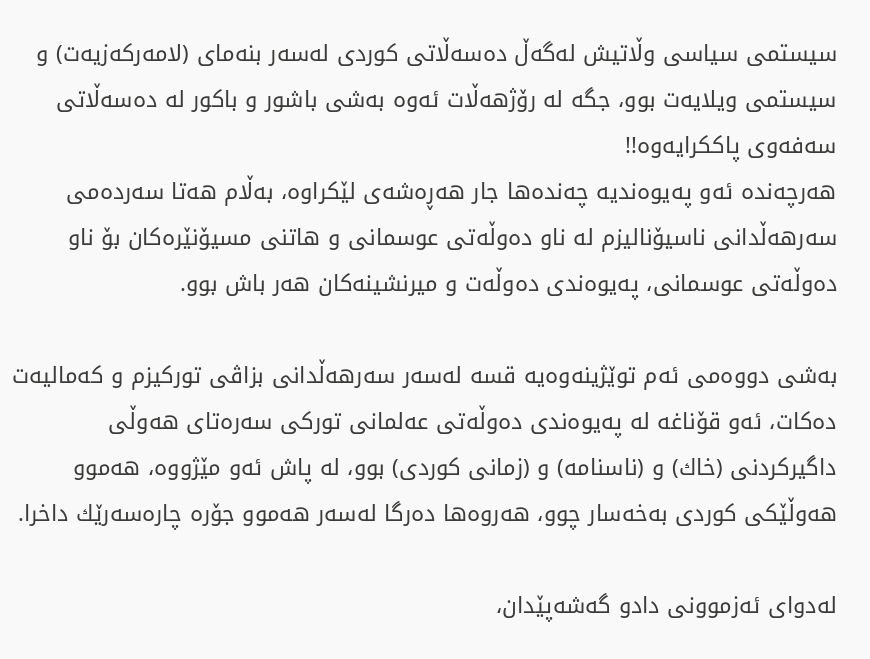سیستمی‌ سیاسی‌ وڵاتیش له‌گه‌ڵ‌ ده‌سه‌ڵاتی‌ كوردی‌ له‌سه‌ر بنه‌مای‌ (لامه‌ركه‌زیه‌ت) و سیستمی‌ ویلایه‌ت بوو، جگه‌ له‌ رۆژهه‌ڵات ئه‌وه‌ به‌شی باشور و باكور له‌ ده‌سه‌ڵاتی سه‌فه‌وی پاككرایه‌وه‌!!
هه‌رچه‌نده‌ ئه‌و په‌یوه‌ندیه‌ چه‌نده‌ها جار هه‌ڕه‌شه‌ی‌ لێكراوه‌، به‌ڵام هه‌تا سه‌رده‌می‌ سه‌رهه‌ڵدانی‌ ناسیۆنالیزم له‌ ناو ده‌وڵه‌تی‌ عوسمانی‌ و هاتنی‌ مسیۆنێره‌كان بۆ ناو ده‌وڵه‌تی‌ عوسمانی‌، په‌یوه‌ندی‌ ده‌وڵه‌ت و میرنشینه‌كان هه‌ر باش بوو.

به‌شی‌ دووه‌می‌ ئه‌م توێژینه‌وه‌یه‌ قسه‌ له‌سه‌ر سه‌رهه‌ڵدانی‌ بزاڤی‌ توركیزم و كه‌مالیه‌ت ده‌كات، ئه‌و قۆناغه‌ له‌ په‌یوه‌ندی‌ ده‌وڵه‌تی‌ عه‌لمانی‌ توركی‌ سه‌ره‌تای‌ هه‌وڵی‌ داگیركردنی‌ (خاك) و (ناسنامه‌) و (زمانی‌ كوردی‌) بوو، له‌ پاش ئه‌و مێژووه‌، هه‌موو هه‌وڵێكی‌ كوردی‌ به‌خه‌سار چوو، هه‌روه‌ها ده‌رگا له‌سه‌ر هه‌موو جۆره‌ چاره‌سه‌رێك داخرا.

له‌دوای‌ ئه‌زموونی‌ دادو گه‌شه‌پێدان،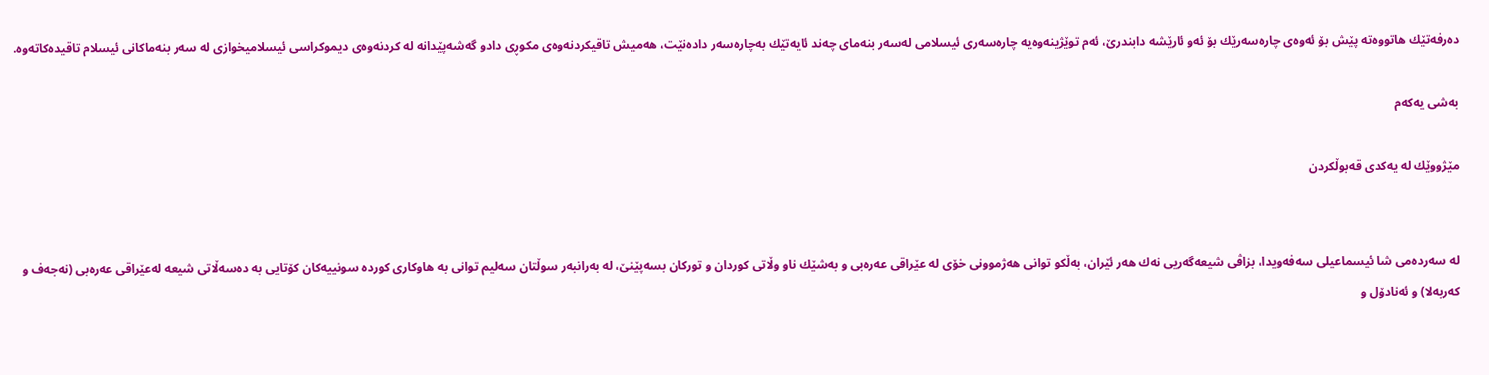ده‌رفه‌تێك هاتووه‌ته‌ پێش بۆ ئه‌وه‌ی‌ چاره‌سه‌رێك بۆ ئه‌و ئارێشه‌ دابندرێ‌، ئه‌م توێژینه‌وه‌یه‌ چاره‌سه‌ری‌ ئیسلامی‌ له‌سه‌ر بنه‌مای‌ چه‌ند ئایه‌تێك به‌چاره‌سه‌ر داده‌نێت، هه‌میش تاقیكردنه‌وه‌ی‌ مكوڕی‌ دادو گه‌شه‌پێدانه‌ له‌ كردنه‌وه‌ی‌ دیموكراسی‌ ئیسلامیخوازی‌ له‌ سه‌ر بنه‌ماكانی ئیسلام تاقیده‌كاته‌وه‌.

به‌شی‌ یه‌كه‌م

مێژووێك له‌ یه‌كدی‌ قه‌بوڵكردن


له‌ سه‌رده‌می‌ شا ئیسماعیلی‌ سه‌فه‌ویدا، بزاڤی‌ شیعه‌گه‌ریی‌ نه‌ك هه‌ر ئێران، به‌ڵكو توانی‌ هه‌ژموونی‌ خۆی‌ له‌ عێراقی‌ عه‌ره‌بی‌ و به‌شێك ناو وڵاتی‌ كوردان و توركان بسه‌پێنێ‌، له‌ به‌رانبه‌ر سوڵتان سه‌لیم توانی‌ به‌ هاوكاری‌ كورده‌ سونییه‌كان كۆتایی‌ به‌ ده‌سه‌ڵاتی‌ شیعه‌ له‌عێراقی‌ عه‌ره‌بی‌ (نه‌جه‌ف و كه‌ربه‌لا) و ئه‌نادۆل و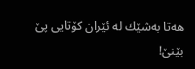هه‌تا به‌شێك له‌ ئێران كۆتایی‌ پێ‌ بێنێ‌!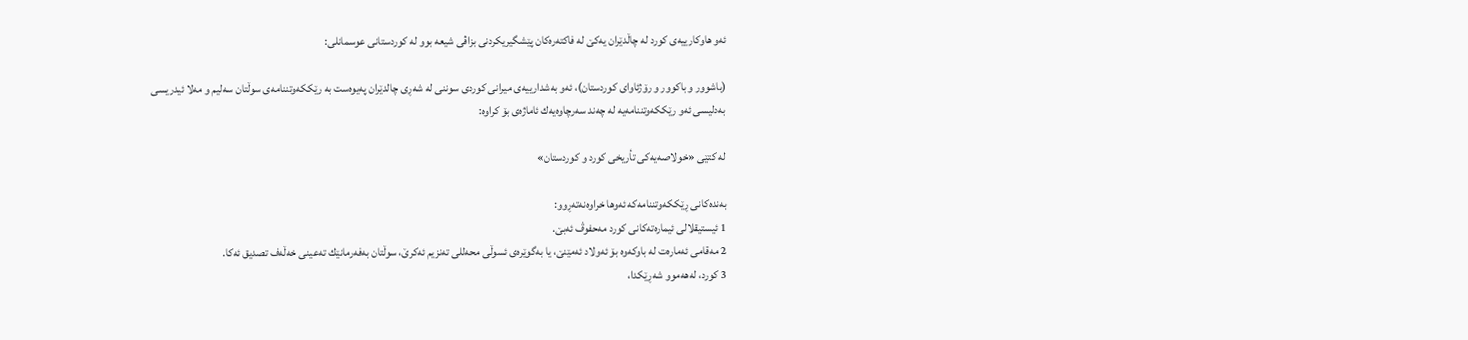ئه‌و هاوكارییه‌ی‌ كورد له‌ چاڵدێران یه‌كێ‌ له‌ فاكته‌ره‌كان پێشگیریكردنی‌ بزاڤی‌ شیعه‌ بوو له‌ كوردستانی‌ عوسمانلی‌:

(باشوور و باكوور و رۆژئاوای‌ كوردستان)، ئه‌و به‌شدارییه‌ی‌ میرانی‌ كوردی‌ سوننی‌ له‌ شه‌ڕی‌ چالدێران په‌یوه‌ست به‌ رێككه‌وتننامه‌ی‌ سوڵتان سه‌لیم و مه‌لا ئیدریسی‌ به‌دلیسی‌ ئه‌و رێككه‌وتننامه‌یه‌ له‌ چه‌ند سه‌رچاوه‌یه‌ك ئاماژه‌ی‌ بۆ كراوه‌:

له‌ كتێی‌ «خولاصه‌یه‌كی‌ تأریخی‌ كورد و كوردستان»

به‌نده‌كانی‌ ڕێككه‌وتننامه‌كه‌ ئه‌وها خراوه‌نه‌ته‌ڕوو:
1 ئیستیقلالی‌ ئیماره‌ته‌كانی‌ كورد مه‌حفوڤ ئه‌بێ‌.
2 مه‌قامی‌ ئه‌ماره‌ت له‌ باوكه‌وه‌ بۆ ئه‌ولاد ئه‌مێنێ‌، یا به‌گوێره‌ی‌ ئسوڵی‌ محه‌للی‌ ته‌نزیم ئه‌كرێ‌، سوڵتان به‌فه‌رمانێك ته‌عینی‌ خه‌ڵه‌ف تصدیق ئه‌كا.
3 كورد، له‌هه‌موو شه‌ڕێكدا،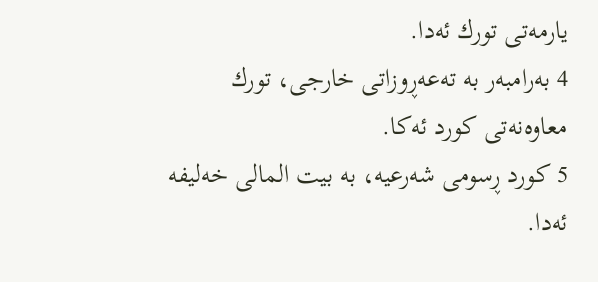یارمه‌تی‌ تورك ئه‌دا.
4 به‌رامبه‌ر به‌ ته‌عه‌ڕوزاتی‌ خارجی‌، تورك معاوه‌نه‌تی‌ كورد ئه‌كا.
5 كورد ڕسومی‌ شه‌رعیه‌، به‌ بیت المالی‌ خه‌لیفه‌ ئه‌دا.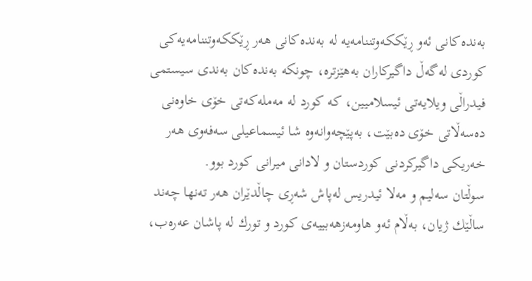به‌نده‌كانی‌ ئه‌و ڕێككه‌وتننامه‌یه‌ له‌ به‌نده‌كانی‌ هه‌ر ڕێككه‌وتننامه‌یه‌كی‌ كوردی‌ له‌گه‌ڵ‌ داگیركاران به‌هێزتره‌، چونكه‌ به‌نده‌كان به‌ندی‌ سیستمی‌ فیدراڵی‌ ویلایه‌تی‌ ئیسلامیین، كه‌ كورد له‌ مه‌مله‌كه‌تی‌ خۆی‌ خاوه‌نی‌ ده‌سه‌ڵاتی‌ خۆی‌ ده‌بێت، به‌پێچه‌وانه‌وه‌ شا ئیسماعیلی‌ سه‌فه‌وی‌ هه‌ر خه‌ریكی‌ داگیركردنی‌ كوردستان و لادانی‌ میرانی‌ كورد بوو.
سوڵتان سه‌لیم و مه‌لا ئیدریس له‌پاش شه‌ڕی‌ چاڵدێران هه‌ر ته‌نها چه‌ند ساڵێك ژیان، به‌ڵام ئه‌و هاومه‌زهه‌بییه‌ی‌ كورد و تورك له‌ پاشان عه‌ره‌ب،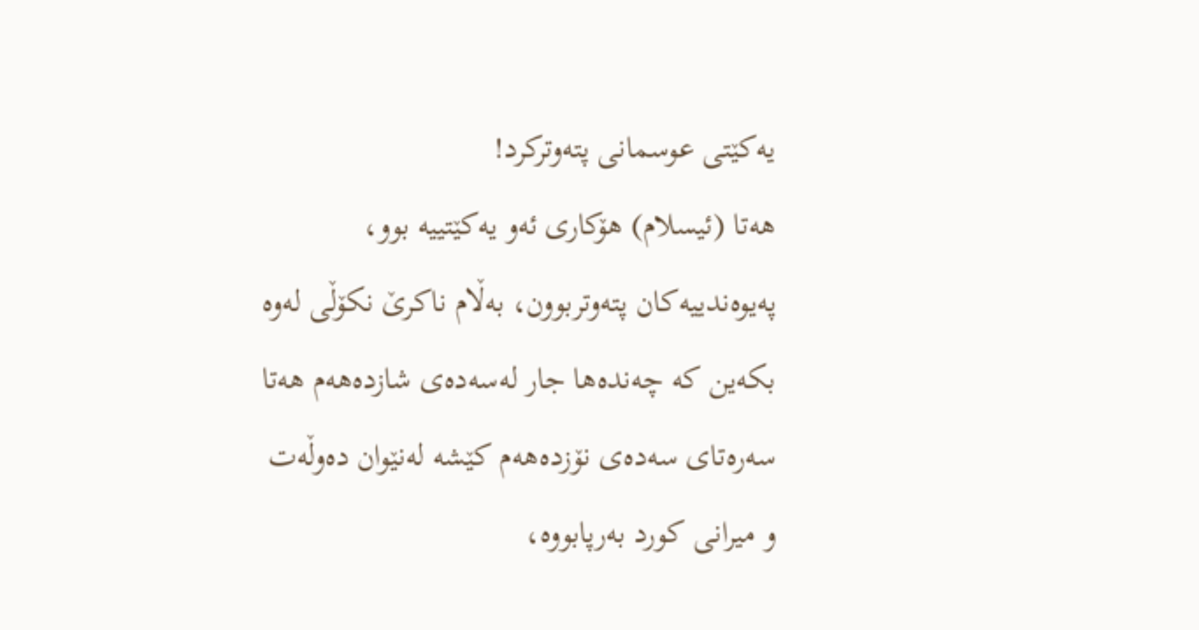یه‌كێتی‌ عوسمانی‌ پته‌وتركرد!
هه‌تا (ئیسلام) هۆكاری‌ ئه‌و یه‌كێتییه‌ بوو، په‌یوه‌ندییه‌كان پته‌وتربوون، به‌ڵام ناكرێ‌ نكۆڵی‌ له‌وه‌ بكه‌ین كه‌ چه‌نده‌ها جار له‌سه‌ده‌ی‌ شازده‌هه‌م هه‌تا سه‌ره‌تای‌ سه‌ده‌ی‌ نۆزده‌هه‌م كێشه‌ له‌نێوان ده‌وڵه‌ت و میرانی‌ كورد به‌رپابووه‌،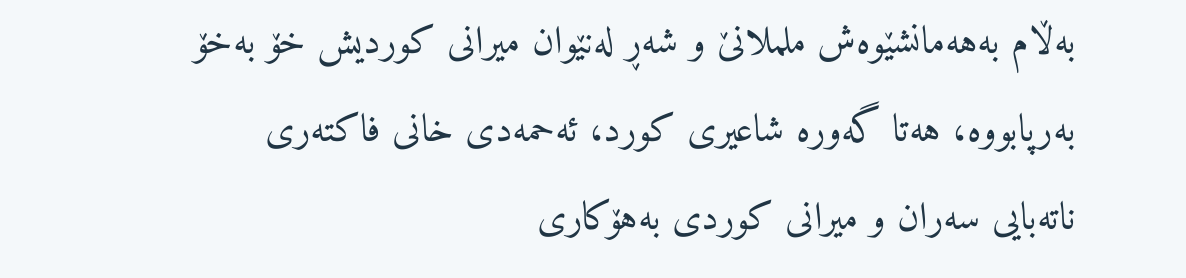به‌ڵام به‌هه‌مانشێوه‌ش ململانێ‌ و شه‌ڕ له‌نێوان میرانی‌ كوردیش خۆ به‌خۆ به‌رپابووه‌، هه‌تا گه‌وره‌ شاعیری‌ كورد، ئه‌حمه‌دی خانی فاكته‌ری‌ ناته‌بایی‌ سه‌ران و میرانی‌ كوردی‌ به‌هۆكاری‌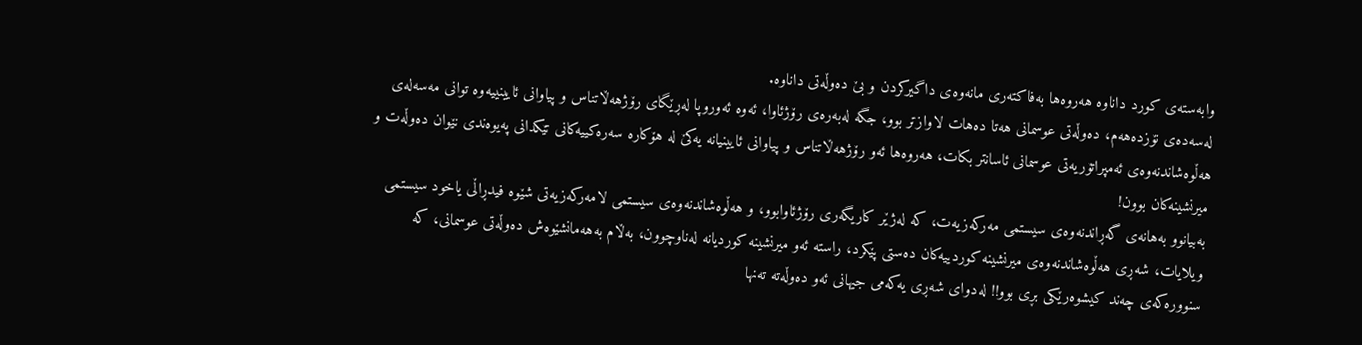وابه‌سته‌ی‌ كورد داناوه‌ هه‌روه‌ها به‌فاكته‌ری‌ مانه‌وه‌ی‌ داگیركردن و بێ‌ ده‌وڵه‌تی‌ داناوه‌.
له‌سه‌ده‌ی‌ نۆزده‌هه‌م، ده‌وڵه‌تی‌ عوسمانی‌ هه‌تا ده‌هات لاوازتر بوو، جگه‌ له‌به‌ره‌ی‌ رۆژئاوا، ئه‌وه‌ ئه‌وروپا له‌ڕێگای‌ رۆژهه‌ڵاتناس و پیاوانی‌ ئایینییه‌وه‌ توانی‌ مه‌سه‌له‌ی‌ هه‌ڵوه‌شاندنه‌وه‌ی‌ ئه‌مپراتۆریه‌تی‌ عوسمانی‌ ئاسانتر بكات، هه‌روه‌ها ئه‌و رۆژهه‌ڵاتناس و پیاوانی‌ ئایینیانه‌ یه‌كێ‌ له‌ هۆكاره‌ سه‌ره‌كییه‌كانی‌ تێكدانی‌ په‌یوه‌ندی‌ نێوان ده‌وڵه‌ت و میرنشینه‌كان بوون!
به‌بیانوو به‌هانه‌ی‌ گه‌ڕاندنه‌وه‌ی‌ سیستمی‌ مه‌ركه‌زیه‌ت، كه‌ له‌ژێر كاریگه‌ری‌ رۆژئاوابوو، و هه‌ڵوه‌شاندنه‌وه‌ی‌ سیستمی‌ لامه‌ركه‌زیه‌تی شێوه‌ فیدڕاڵی‌ یاخود سیستمی‌ ویلایات، شه‌ڕی‌ هه‌ڵوه‌شاندنه‌وه‌ی‌ میرنشینه‌ كوردییه‌كان ده‌ستی‌ پێكرد، راسته‌ ئه‌و میرنشینه‌ كوردیانه‌ له‌ناوچوون، به‌ڵام به‌هه‌مانشێوه‌ش ده‌وڵه‌تی‌ عوسمانی‌، كه‌ سنووره‌كه‌ی‌ چه‌ند كیشوه‌رێكی‌ بڕی‌ بوو!! له‌دوای‌ شه‌ڕی‌ یه‌كه‌می‌ جیهانی‌ ئه‌و ده‌وڵه‌ته‌ ته‌نها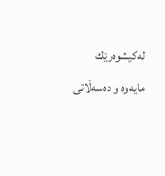له‌كیشوه‌رێك مایه‌وه‌ و ده‌سه‌ڵاتی‌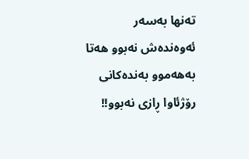ته‌نها به‌سه‌ر ئه‌وه‌نده‌ش نه‌بوو هه‌تا به‌هه‌موو به‌نده‌كانی‌ رۆژئاوا ڕازی‌ نه‌بوو!!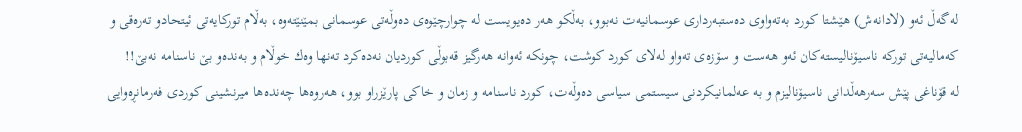له‌گه‌ڵ‌ ئه‌و (لادانه‌ش) هێشتا كورد به‌ته‌واوی‌ ده‌ستبه‌رداری‌ عوسمانیه‌ت نه‌بوو، به‌ڵكو هه‌ر ده‌یویست له‌ چوارچێوه‌ی‌ ده‌وڵه‌تی‌ عوسمانی‌ بمێنێته‌وه‌، به‌ڵام توركایه‌تی‌ ئیتحادو ته‌ره‌قی‌ و كه‌مالیه‌تی‌ توركه‌ ناسیۆنالیسته‌كان ئه‌و هه‌ست و سۆزه‌ی‌ ته‌واو له‌لای‌ كورد كوشت، چونكه‌ ئه‌وانه‌ هه‌رگیز قه‌بوڵی‌ كوردیان نه‌ده‌كرد ته‌نها وه‌ك خوڵام و به‌نده‌و بێ‌ ناسنامه‌ نه‌بێ‌!!
له‌ قۆناغی پێش سه‌رهه‌ڵدانی ناسیۆنالیزم و به‌ عه‌لمانیكردنی سیستمی سیاسی ده‌وڵه‌ت، كورد ناسنامه‌ و زمان و خاكی پارێزراو بوو، هه‌روه‌ها چه‌نده‌ها میرنشینی كوردی فه‌رمانڕه‌وایی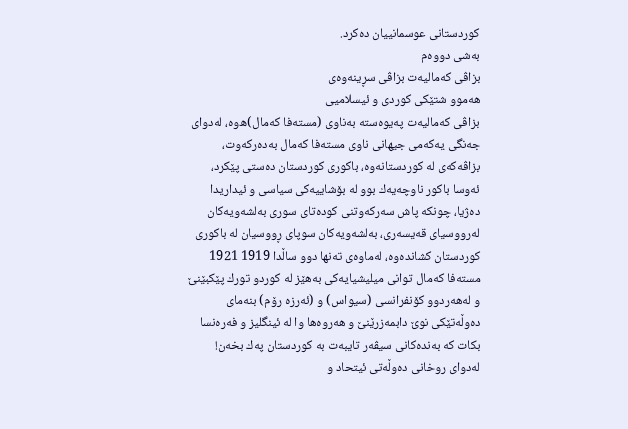كوردستانی عوسمانییان ده‌كرد.
به‌شی‌ دووه‌م
بزاڤی‌ كه‌مالیه‌ت بزاڤی‌ سڕینه‌وه‌ی‌
هه‌موو شتێكی‌ كوردی‌ و ئیسلامیی‌
بزاڤی‌ كه‌مالیه‌ت په‌یوه‌سته‌ به‌ناوی‌ (مسته‌فا كه‌مال)ه‌وه‌، له‌دوای‌ جه‌نگی‌ یه‌كه‌می‌ جیهانی‌ ناوی‌ مسته‌فا كه‌مال به‌ده‌ركه‌وت، بزاڤه‌كه‌ی‌ له‌ كوردستانه‌وه‌، باكوری‌ كوردستان ده‌ستی پێكرد، ئه‌وسا باكور ناوچه‌یه‌ك بوو له‌ بۆشاییه‌كی‌ سیاسی‌ و ئیداریدا ده‌ژیا، چونكه‌ پاش سه‌ركه‌وتنی‌ كوده‌تای‌ سوری‌ به‌لشه‌ویه‌كان له‌رووسیای‌ قه‌یسه‌ری‌، به‌لشه‌ویه‌كان سوپای‌ ڕووسیان له‌ باكوری‌ كوردستان كشانده‌وه‌، له‌ماوه‌ی‌ ته‌نها دوو ساڵدا 1919 1921 مسته‌فا كه‌مال توانی‌ میلیشیایه‌كی‌ به‌هێز له‌ كوردو تورك پێكبێنێ‌ و له‌هه‌ردوو كۆنفرانسی‌ (سیواس) و (ئه‌رزه‌ رۆم) بنه‌مای‌ ده‌وڵه‌تێكی‌ نوێ‌ دابمه‌زرێنێ‌ و هه‌روه‌ها وا له‌ ئینگلیز و فه‌ره‌نسا بكات كه‌ به‌نده‌كانی‌ سیڤه‌ر تایبه‌ت به‌ كوردستان په‌ك بخه‌ن!
له‌دوای‌ روخانی‌ ده‌وڵه‌تی‌ ئیتحاد و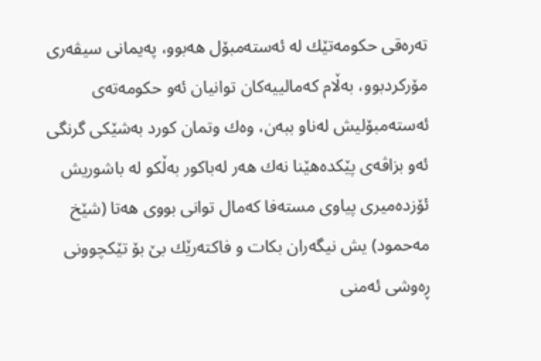ته‌ره‌قی‌ حكومه‌تێك له‌ ئه‌سته‌مبۆل هه‌بوو، په‌یمانی‌ سیڤه‌ری‌ مۆركردبوو، به‌ڵام كه‌مالییه‌كان توانیان ئه‌و حكومه‌ته‌ی‌ ئه‌سته‌مبۆلیش له‌ناو ببه‌ن، وه‌ك وتمان كورد به‌شێكی‌ گرنگی‌ ئه‌و بزاڤه‌ی‌ پێكده‌هێنا نه‌ك هه‌ر له‌باكور به‌ڵكو له‌ باشوریش ئۆزده‌میری‌ پیاوی‌ مسته‌فا كه‌مال توانی‌ بووی‌ هه‌تا (شێخ مه‌حمود) یش نیگه‌ران بكات و فاكته‌رێك بێ‌ بۆ تێكچوونی‌ ڕه‌وشی‌ ئه‌منی‌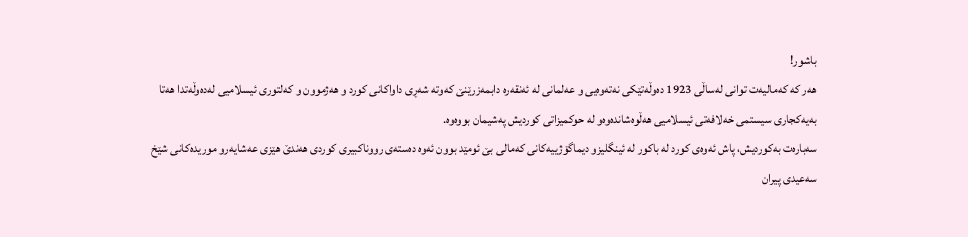باشور!
هه‌ر كه‌ كه‌مالیه‌ت توانی‌ له‌ساڵی‌ 1923 ده‌وڵه‌تێكی‌ نه‌ته‌وه‌یی‌ و عه‌لمانی‌ له‌ ئه‌نقه‌ره‌ دابمه‌زرێنێ‌ كه‌وته‌ شه‌ڕی‌ داواكانی‌ كورد و هه‌ژموون و كه‌لتوری‌ ئیسلامیی‌ له‌ده‌وڵه‌تدا هه‌تا به‌یه‌كجاری‌ سیستمی‌ خه‌لافه‌تی‌ ئیسلامیی‌ هه‌ڵوه‌شانده‌وه‌و له‌ حوكمیزاتی كوردیش په‌شیمان بووه‌وه‌.
سه‌باره‌ت به‌كوردیش، پاش ئه‌وه‌ی‌ كورد له‌ باكور له‌ ئینگلیزو دیماگۆژییه‌كانی‌ كه‌مالی‌ بێ‌ ئومێد بوون ئه‌وه‌ ده‌سته‌ی‌ رووناكبیری‌ كوردی‌ هه‌ندێ هێزی‌ عه‌شایه‌رو موریده‌كانی‌ شێخ سه‌عیدی‌ پیران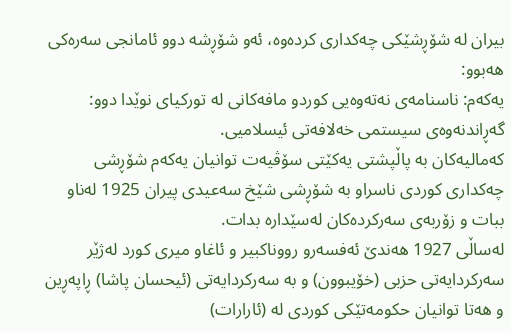بیران له‌ شۆڕشێكی‌ چه‌كداری‌ كرده‌وه‌، ئه‌و شۆڕشه‌ دوو ئامانجی‌ سه‌ره‌كی‌ هه‌بوو:
یه‌كه‌م: ناسنامه‌ی‌ نه‌ته‌وه‌یی‌ كوردو مافه‌كانی‌ له‌ توركیای‌ نوێدا دوو: گه‌ڕاندنه‌وه‌ی‌ سیستمی‌ خه‌لافه‌تی‌ ئیسلامیی‌.
كه‌مالیه‌كان به‌ پاڵپشتی‌ یه‌كێتی‌ سۆڤیه‌ت توانیان یه‌كه‌م شۆڕشی‌ چه‌كداری‌ كوردی‌ ناسراو به‌ شۆڕشی‌ شێخ سه‌عیدی‌ پیران 1925 له‌ناو ببات و زۆربه‌ی‌ سه‌ركرده‌كان له‌سێداره‌ بدات.
له‌ساڵی‌ 1927 هه‌ندێ‌ ئه‌فسه‌رو رووناكبیر و ئاغاو میری‌ كورد له‌ژێر سه‌ركردایه‌تی‌ حزبی‌ (خۆیبوون) و به‌ سه‌ركردایه‌تی‌ (ئیحسان پاشا) ڕاپه‌ڕین و هه‌تا توانیان حكومه‌تێكی‌ كوردی‌ له‌ (ئارارات)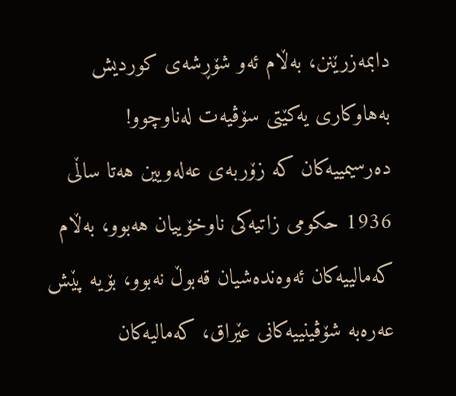دابمه‌زرێنن، به‌ڵام ئه‌و شۆڕشه‌ی‌ كوردیش به‌هاوكاری‌ یه‌كێتی‌ سۆڤیه‌ت له‌ناوچوو!
ده‌رسیمییه‌كان كه‌ زۆربه‌ی‌ عه‌له‌ویین هه‌تا ساڵی‌ 1936 حكومی‌ زاتیه‌كی‌ ناوخۆییان هه‌بوو، به‌ڵام كه‌مالییه‌كان ئه‌وه‌نده‌شیان قه‌بوڵ نه‌بوو، بۆیه‌ پێش عه‌ره‌به‌ شۆڤینییه‌كانی‌ عێراق، كه‌مالیه‌كان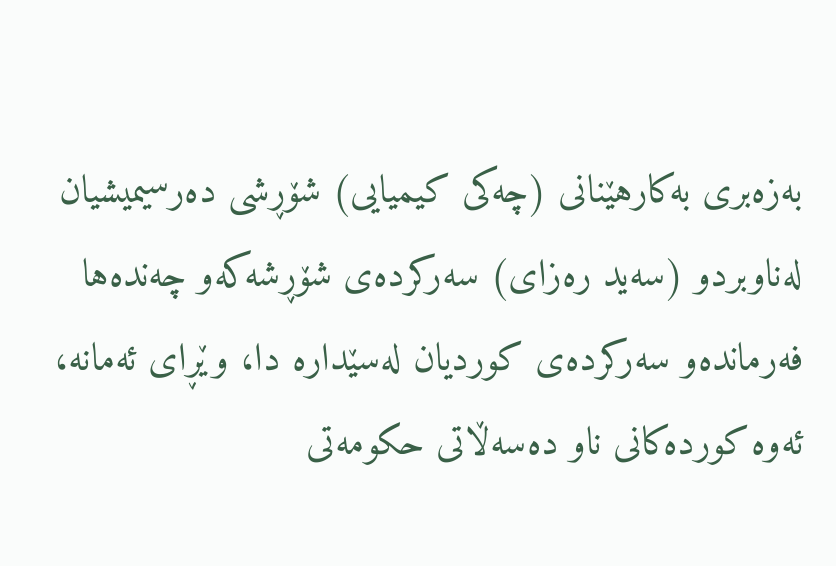به‌زه‌بری‌ به‌كارهێنانی‌ (چه‌كی‌ كیمیایی‌) شۆڕشی‌ ده‌رسیمیشیان له‌ناوبردو (سه‌ید ره‌زای‌) سه‌ركرده‌ی‌ شۆڕشه‌كه‌و چه‌نده‌ها فه‌رمانده‌و سه‌ركرده‌ی‌ كوردیان له‌سێداره‌ دا، وێڕای‌ ئه‌مانه‌، ئه‌وه‌ كورده‌كانی‌ ناو ده‌سه‌ڵاتی‌ حكومه‌تی‌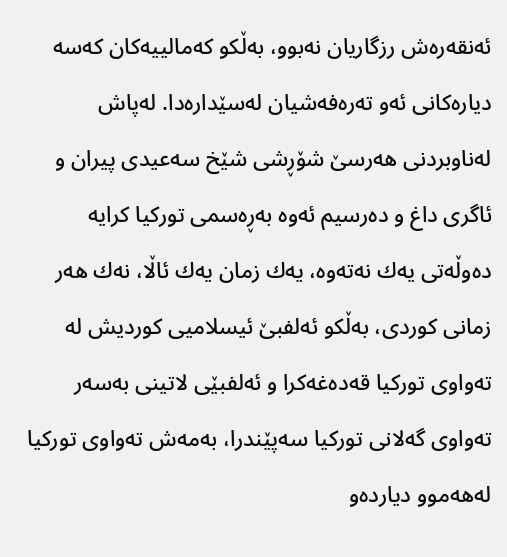ئه‌نقه‌ره‌ش رزگاریان نه‌بوو، به‌ڵكو كه‌مالییه‌كان كه‌سه‌ دیاره‌كانی‌ ئه‌و ته‌ره‌فه‌شیان له‌سێداره‌دا. له‌پاش له‌ناوبردنی‌ هه‌رسێ‌ شۆڕشی‌ شێخ سه‌عیدی‌ پیران و ئاگری‌ داغ و ده‌رسیم ئه‌وه‌ به‌ڕه‌سمی‌ توركیا كرایه‌ ده‌وڵه‌تی‌ یه‌ك نه‌ته‌وه‌، یه‌ك زمان یه‌ك ئاڵا، نه‌ك هه‌ر زمانی‌ كوردی‌، به‌ڵكو ئه‌لفبێ‌ ئیسلامیی‌ كوردیش له‌ ته‌واوی‌ توركیا قه‌ده‌غه‌كرا و ئه‌لفبێی‌ لاتینی‌ به‌سه‌ر ته‌واوی‌ گه‌لانی‌ توركیا سه‌پێندرا، به‌مه‌ش ته‌واوی‌ توركیا له‌هه‌موو دیارده‌و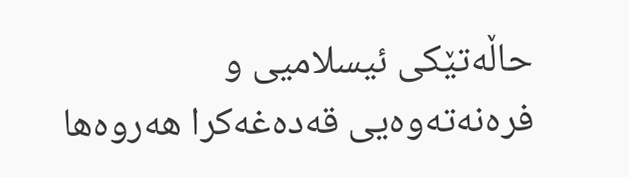حاڵه‌تێكی‌ ئیسلامیی‌ و فره‌نه‌ته‌وه‌یی قه‌ده‌غه‌كرا هه‌روه‌ها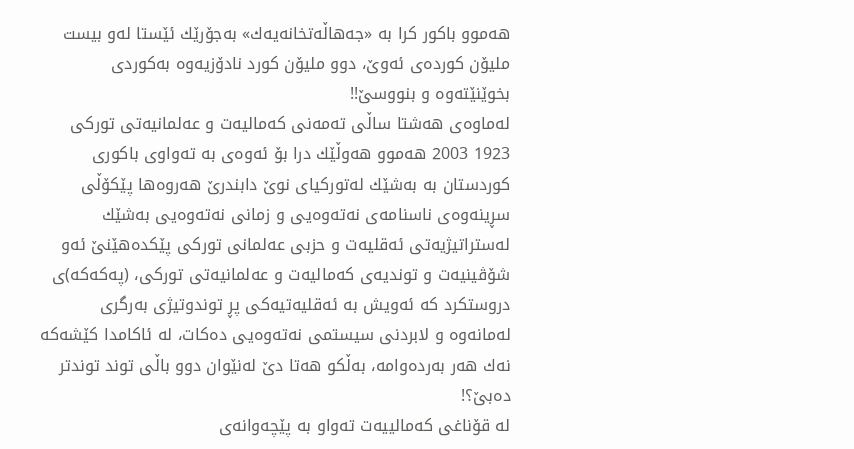هه‌موو باكور كرا به‌ «جه‌هاڵه‌تخانه‌یه‌ك» به‌جۆرێك ئێستا له‌و بیست ملیۆن كورده‌ی‌ ئه‌وێ، دوو ملیۆن كورد نادۆزیه‌وه‌ به‌كوردی‌ بخوێنێته‌وه‌ و بنووسێ‌!!
له‌ماوه‌ی‌ هه‌شتا ساڵی‌ ته‌مه‌نی‌ كه‌مالیه‌ت و عه‌لمانیه‌تی‌ توركی‌ 1923 2003 هه‌موو هه‌وڵێك درا بۆ ئه‌وه‌ی‌ به‌ ته‌واوی‌ باكوری‌ كوردستان به‌ به‌شێك له‌توركیای‌ نوێ‌ دابندرێ‌ هه‌روه‌ها پێكۆڵی‌ سڕینه‌وه‌ی‌ ناسنامه‌ی‌ نه‌ته‌وه‌یی‌ و زمانی‌ نه‌ته‌وه‌یی‌ به‌شێك له‌ستراتیژیه‌تی‌ ئه‌قلیه‌ت و حزبی‌ عه‌لمانی‌ توركی‌ پێكده‌هێنێ‌ ئه‌و شۆڤینیه‌ت و توندیه‌ی‌ كه‌مالیه‌ت و عه‌لمانیه‌تی‌ توركی‌، (په‌كه‌كه‌)ی‌ دروستكرد كه‌ ئه‌ویش به‌ ئه‌قلیه‌تیه‌كی‌ پڕ توندوتیژی‌ به‌رگری‌ له‌مانه‌وه‌ و لابردنی‌ سیستمی‌ نه‌ته‌وه‌یی‌ ده‌كات، له‌ ئاكامدا كێشه‌كه‌ نه‌ك هه‌ر به‌رده‌وامه‌، به‌ڵكو هه‌تا دێ‌ له‌نێوان دوو باڵی‌ توند توندتر ده‌بێ‌؟!
له‌ قۆناغی كه‌مالییه‌ت ته‌واو به‌ پێچه‌وانه‌ی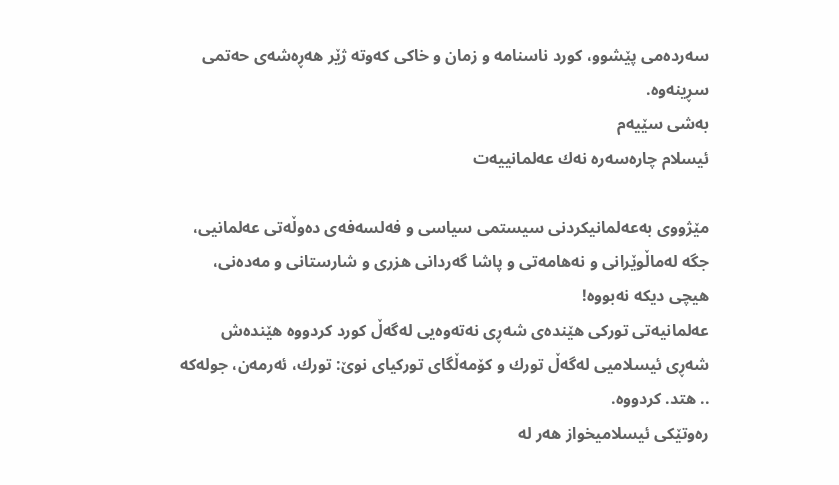سه‌رده‌می پێشوو، كورد ناسنامه‌ و زمان و خاكی كه‌وته‌ ژێر هه‌ڕه‌شه‌ی‌ حه‌تمی سڕینه‌وه‌.
به‌شی‌ سێیه‌م
ئیسلام چاره‌سه‌ره‌ نه‌ك عه‌لمانییه‌ت

مێژووی‌ به‌عه‌لمانیكردنی‌ سیستمی‌ سیاسی‌ و فه‌لسه‌فه‌ی‌ ده‌وڵه‌تی‌ عه‌لمانیی‌، جگه‌ له‌ماڵوێرانی‌ و نه‌هامه‌تی‌ و پاشا گه‌ردانی‌ هزری‌ و شارستانی‌ و مه‌ده‌نی،‌ هیچی‌ دیكه‌ نه‌بووه‌!
عه‌لمانیه‌تی‌ توركی‌ هێنده‌ی‌ شه‌ڕی‌ نه‌ته‌وه‌یی‌ له‌گه‌ڵ‌ كورد كردووه‌ هێنده‌ش شه‌ڕی‌ ئیسلامیی‌ له‌گه‌ڵ‌ تورك و كۆمه‌ڵگای‌ توركیای‌ نوێ‌: تورك، ئه‌رمه‌ن، جوله‌كه‌ .. هتد. كردووه‌.
ره‌وتێكی‌ ئیسلامیخواز هه‌ر له‌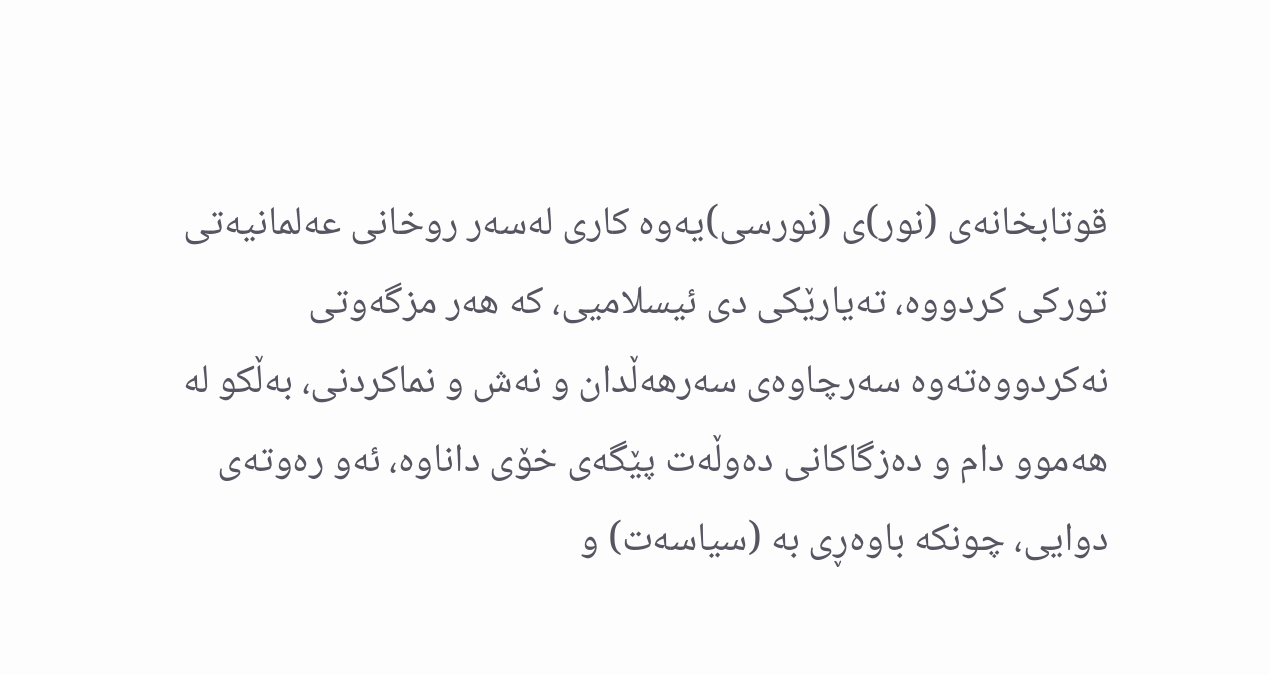قوتابخانه‌ی‌ (نور)ی‌ (نورسی‌)یه‌وه‌ كاری‌ له‌سه‌ر روخانی‌ عه‌لمانیه‌تی‌ توركی‌ كردووه‌، ته‌یارێكی‌ دی‌ ئیسلامیی‌، كه‌ هه‌ر مزگه‌وتی‌ نه‌كردووه‌ته‌وه‌ سه‌رچاوه‌ی‌ سه‌رهه‌ڵدان و نه‌ش و نماكردنی‌، به‌ڵكو له‌ هه‌موو دام و ده‌زگاكانی‌ ده‌وڵه‌ت پێگه‌ی‌ خۆی‌ داناوه‌، ئه‌و ره‌وته‌ی‌ دوایی‌، چونكه‌ باوه‌ڕی‌ به‌ (سیاسه‌ت) و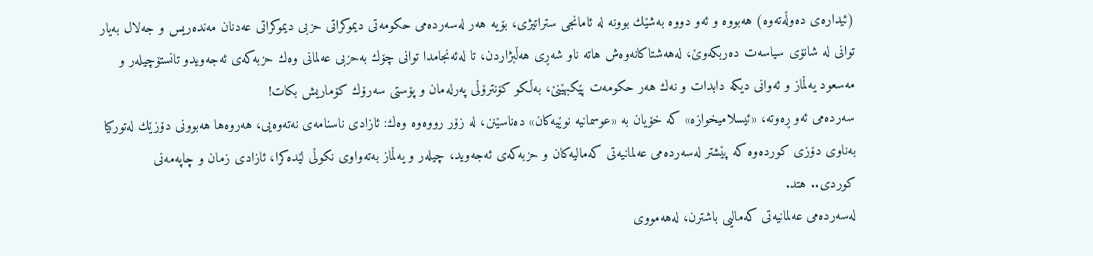(ئیداره‌ی‌ ده‌وڵه‌ته‌وه‌) هه‌بووه‌ و ئه‌و دووه‌ به‌شێك بوونه‌ له‌ ئامانجی‌ ستراتیژی‌، بۆیه‌ هه‌ر له‌سه‌رده‌می‌ حكومه‌تی‌ دیموكراتی‌ حزبی‌ دیموكراتی‌ عه‌دنان مه‌نده‌ریس و جه‌لال به‌یار توانی‌ له‌ شانۆی‌ سیاسه‌ت ده‌ربكه‌وێ‌، له‌هه‌شتاكانه‌وه‌ش هاته‌ ناو شه‌ڕی‌ هه‌ڵبژاردن، تا له‌ئه‌نجامدا توانی‌ چۆك به‌حزبی‌ عه‌لمانی‌ وه‌ك حزبه‌كه‌ی‌ ئه‌جه‌ویدو تانستۆچیله‌ر و مه‌سعود یه‌ڵماز و ئه‌وانی‌ دیكه‌ دابدات و نه‌ك هه‌ر حكومه‌ت پێكبهێنێ‌، به‌ڵكو كۆنترۆڵی‌ په‌رله‌مان و پۆستی‌ سه‌رۆك كۆماریش بكات!
سه‌رده‌می‌ ئه‌و ڕه‌وته‌، «ئیسلامیخوازه‌» كه‌ خۆیان به‌ «عوسمانیه‌ نوێیه‌كان» ده‌ناسێنن، له‌ زۆر رووه‌وه‌ وه‌ك: ئازادی‌ ناسنامه‌ی‌ نه‌ته‌وه‌یی‌، هه‌روه‌ها هه‌بوونی‌ دۆزێك له‌توركیا به‌ناوی‌ دۆزی‌ كورده‌وه‌ كه‌ پێشتر له‌سه‌رده‌می‌ عه‌لمانیه‌تی‌ كه‌مالیه‌كان و حزبه‌كه‌ی‌ ئه‌جه‌وید، چیله‌ر و یه‌ڵماز به‌ته‌واوی‌ نكوڵی‌ لێده‌كرا، ئازادی‌ زمان و چاپه‌مه‌نی‌ كوردی‌.. هتد.
له‌سه‌رده‌می‌ عه‌لمانیه‌تی‌ كه‌مالیی‌ باشترن، له‌هه‌مووی‌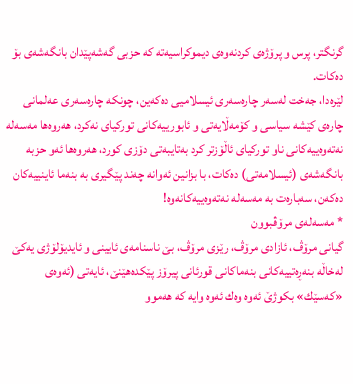گرنگتر، پرس و پرۆژه‌ی‌ كردنه‌وه‌ی‌ دیموكراسیه‌ته‌ كه‌ حزبی‌ گه‌شه‌پێدان بانگه‌شه‌ی‌ بۆ ده‌كات.
لێره‌دا، جه‌خت له‌سه‌ر چاره‌سه‌ری‌ ئیسلامیی‌ ده‌كه‌ین، چونكه‌ چاره‌سه‌ری‌ عه‌لمانی‌ چاره‌ی‌ كێشه‌ سیاسی‌ و كۆمه‌ڵایه‌تی‌ و ئابورییه‌كانی‌ توركیای‌ نه‌كرد، هه‌روه‌ها مه‌سه‌له‌ نه‌ته‌وه‌ییه‌كانی‌ ناو توركیای‌ ئاڵۆزتر كرد به‌تایبه‌تی‌ دۆزی‌ كورد، هه‌روه‌ها ئه‌و حزبه‌ بانگه‌شه‌ی‌ (ئیسلامه‌تی‌) ده‌كات، با بزانین ئه‌وانه‌ چه‌ند پێگیری‌ به‌ بنه‌ما ئاینییه‌كان ده‌كه‌ن، سه‌باره‌ت به‌ مه‌سه‌له‌ نه‌ته‌وه‌ییه‌كانه‌وه‌!
* مه‌سه‌له‌ی‌ مرۆڤبوون
گیانی‌ مرۆڤ، ئازادی‌ مرۆڤ، رێزی‌ مرۆڤ، بێ‌ ناسنامه‌ی‌ ئایینی‌ و ئایدیۆلۆژی‌ یه‌كێ‌ له‌خاڵه‌ بنه‌ڕه‌تییه‌كانی‌ بنه‌ماكانی‌ قورئانی‌ پیرۆز پێكده‌هێنێ‌، ئایه‌تی‌ (ئه‌وه‌ی‌ «كه‌سێك» بكوژێ ئه‌وه‌ وه‌ك ئه‌وه‌ وایه‌ كه‌ هه‌موو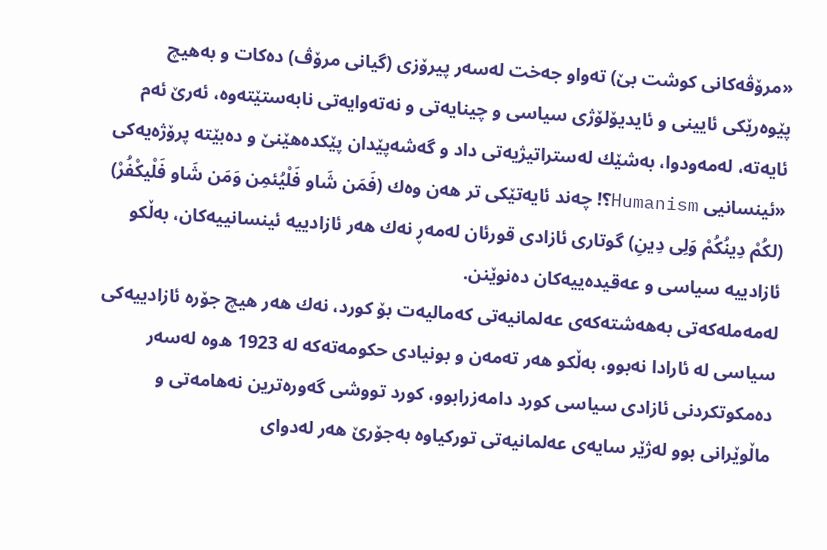«مرۆڤه‌كانی كوشت بێ) ته‌واو جه‌خت له‌سه‌ر پیرۆزی‌ (گیانی‌ مرۆڤ) ده‌كات و به‌هیچ پێوه‌رێكی‌ ئایینی‌ و ئایدیۆلۆژی‌ سیاسی‌ و چینایه‌تی‌ و نه‌ته‌وایه‌تی‌ نابه‌ستێته‌وه‌، ئه‌رێ‌ ئه‌م ئایه‌ته‌، له‌مه‌ودوا، به‌شێك له‌ستراتیژیه‌تی‌ داد و گه‌شه‌پێدان پێكده‌هێنێ‌ و ده‌بێته‌ پرۆژه‌یه‌كی‌ «ئینسانیی‌ Humanism؟! چه‌ند ئایه‌تێكی‌ تر هه‌ن وه‌ك (فَمَن شَا‌‌و فَلْیُئمِن وَمَن شَا‌و فَلْیكْفُرْ) (لكُمْ دِینُكُمْ وَلِی دِینِ) گوتاری‌ ئازادی‌ قورئان له‌مه‌ڕ نه‌ك هه‌ر ئازادییه‌ ئینسانییه‌كان، به‌ڵكو ئازادییه‌ سیاسی‌ و عه‌قیده‌ییه‌كان ده‌نوێنن.
له‌مه‌مله‌كه‌تی‌ به‌هه‌شته‌كه‌ی‌ عه‌لمانیه‌تی‌ كه‌مالیه‌ت بۆ كورد، نه‌ك هه‌ر هیچ جۆره‌ ئازادییه‌كی‌ سیاسی‌ له‌ ئارادا نه‌بوو، به‌ڵكو هه‌ر ته‌مه‌ن و بونیادی‌ حكومه‌ته‌كه‌ له‌ 1923 ه‌وه‌ له‌سه‌ر ده‌مكوتكردنی‌ ئازادی‌ سیاسی‌ كورد دامه‌زرابوو، كورد تووشی‌ گه‌وره‌ترین نه‌هامه‌تی و ماڵوێرانی‌ بوو له‌ژێر سایه‌ی‌ عه‌لمانیه‌تی‌ توركیاوه‌ به‌جۆرێ‌ هه‌ر له‌دوای‌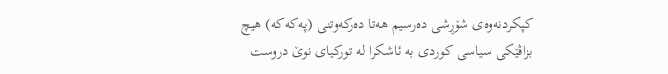كپكردنه‌وه‌ی‌ شۆڕشی‌ ده‌رسیم هه‌تا ده‌ركه‌وتنی‌ (په‌كه‌كه‌) هیچ بزاڤێكی‌ سیاسی‌ كوردی‌ به‌ ئاشكرا له‌ توركیای‌ نوێ‌ دروست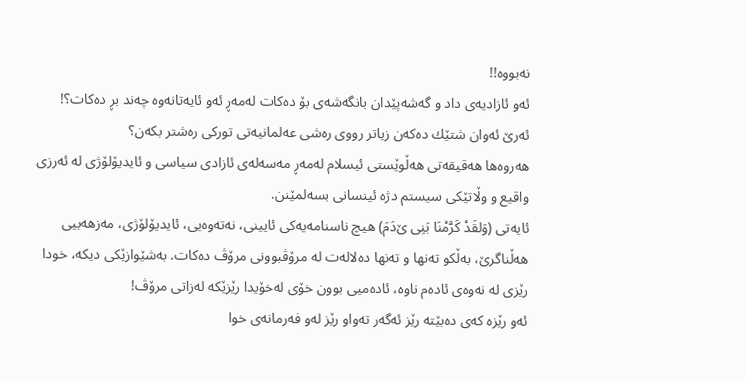نه‌بووه‌!!
ئه‌و ئازادیه‌ی‌ داد و گه‌شه‌پێدان بانگه‌شه‌ی‌ بۆ ده‌كات له‌مه‌ڕ ئه‌و ئایه‌تانه‌وه‌ چه‌ند بڕ ده‌كات؟! ئه‌رێ‌ ئه‌وان شتێك ده‌كه‌ن زیاتر رووی‌ ره‌شی‌ عه‌لمانیه‌تی‌ توركی‌ ره‌شتر بكه‌ن؟
هه‌روه‌ها هه‌قیقه‌تی‌ هه‌ڵوێستی‌ ئیسلام له‌مه‌ڕ مه‌سه‌له‌ی‌ ئازادی‌ سیاسی‌ و ئایدیۆلۆژی‌ له‌ ئه‌رزی‌ واقیع و وڵاتێكی‌ سیستم دژه‌ ئینسانی‌ بسه‌لمێنن.
ئایه‌تی‌ (وَلقَدْ كَرَّمْنَا بَنِی ێ‌‌دَمَ) هیچ ناسنامه‌یه‌كی‌ ئایینی‌، نه‌ته‌وه‌یی‌، ئایدیۆلۆژی‌، مه‌زهه‌بیی‌ هه‌ڵناگرێ‌، به‌ڵكو ته‌نها و ته‌نها ده‌لاله‌ت له‌ مرۆڤبوونی‌ مرۆڤ ده‌كات. به‌شێوازێكی‌ دیكه‌، خودا رێزی‌ له‌ نه‌وه‌ی‌ ئاده‌م ناوه‌، ئاده‌میی‌ بوون خۆی‌ له‌خۆیدا رێزێكه‌ له‌زاتی‌ مرۆڤ!
ئه‌و رێزه‌ كه‌ی‌ ده‌بێته‌ رێز ئه‌گه‌ر ته‌واو رێز له‌و فه‌رمانه‌ی‌ خوا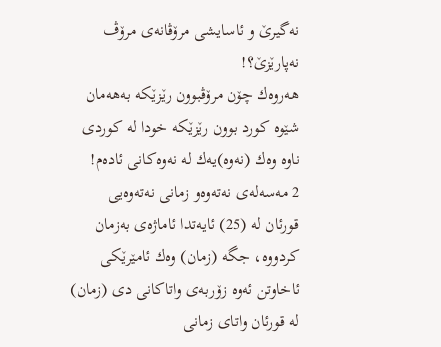نه‌گیرێ‌ و ئاسایشی‌ مرۆڤانه‌ی‌ مرۆڤ نه‌پارێزێ‌؟!
هه‌روه‌ك چۆن مرۆڤبوون رێزێكه‌ به‌هه‌مان شێوه‌ كورد بوون رێزێكه‌ خودا له‌ كوردی‌ ناوه‌ وه‌ك (نه‌وه‌)یه‌ك له‌ نه‌وه‌كانی‌ ئاده‌م!
2 مه‌سه‌له‌ی‌ نه‌ته‌وه‌و زمانی‌ نه‌ته‌وه‌یی‌
قورئان له‌ (25) ئایه‌تدا ئاماژه‌ی‌ به‌زمان كردووه‌، جگه‌ (زمان) وه‌ك ئامێرێكی‌ ئاخاوتن ئه‌وه‌ زۆربه‌ی‌ واتاكانی‌ دی‌ (زمان) له‌ قورئان واتای‌ زمانی‌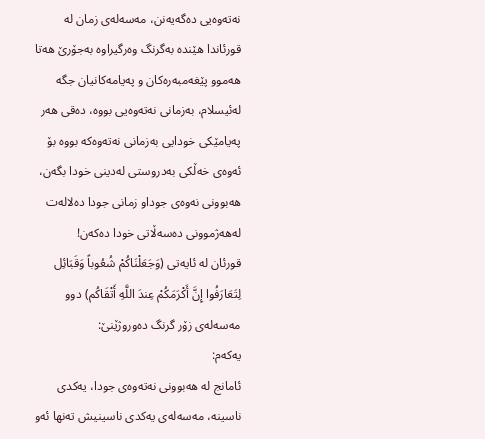نه‌ته‌وه‌یی ده‌گه‌یه‌نن، مه‌سه‌له‌ی‌ زمان له‌ قورئاندا هێنده‌ به‌گرنگ وه‌رگیراوه‌ به‌جۆرێ‌ هه‌تا هه‌موو پێغه‌مبه‌ره‌كان و په‌یامه‌كانیان جگه‌ له‌ئیسلام، به‌زمانی‌ نه‌ته‌وه‌یی‌ بووه‌، ده‌قی‌ هه‌ر په‌یامێكی‌ خودایی‌ به‌زمانی‌ نه‌ته‌وه‌كه‌ بووه‌ بۆ ئه‌وه‌ی‌ خه‌ڵكی‌ به‌دروستی‌ له‌دینی‌ خودا بگه‌ن، هه‌بوونی‌ نه‌وه‌ی‌ جوداو زمانی‌ جودا ده‌لاله‌ت له‌هه‌ژموونی‌ ده‌سه‌ڵاتی‌ خودا ده‌كه‌ن!
قورئان له‌ ئایه‌تی‌ (وَجَعَلْنَاكُمْ شُعُوباً وَقَبَائِل لِتَعَارَفُوا إِنَّ أَكْرَمَكُمْ عِندَ اللَّهِ أَتْقَاكُم) دوو مه‌سه‌له‌ی‌ زۆر گرنگ ده‌وروژێنێ‌:
یه‌كه‌م:
ئامانج له‌ هه‌بوونی‌ نه‌ته‌وه‌ی‌ جودا، یه‌كدی‌ ناسینه‌، مه‌سه‌له‌ی‌ یه‌كدی‌ ناسینیش ته‌نها ئه‌و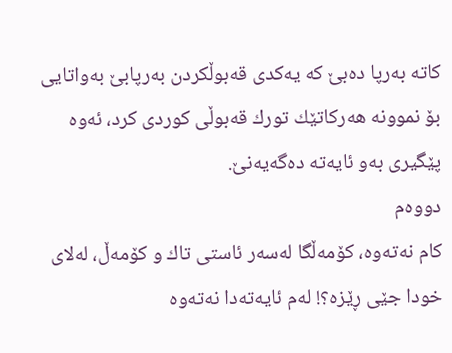كاته‌ به‌رپا ده‌بێ‌ كه‌ یه‌كدی‌ قه‌بوڵكردن به‌رپابێ‌ به‌واتایی‌ بۆ نموونه‌ هه‌ركاتێك تورك قه‌بوڵی‌ كوردی‌ كرد، ئه‌وه‌ پێگیری‌ به‌و ئایه‌ته‌ ده‌گه‌یه‌نێ‌.
دووه‌م
كام نه‌ته‌وه‌، كۆمه‌ڵگا له‌سه‌ر ئاستی‌ تاك و كۆمه‌ڵ‌، له‌لای‌ خودا جێی‌ ڕێزه‌؟! له‌م ئایه‌ته‌دا نه‌ته‌وه‌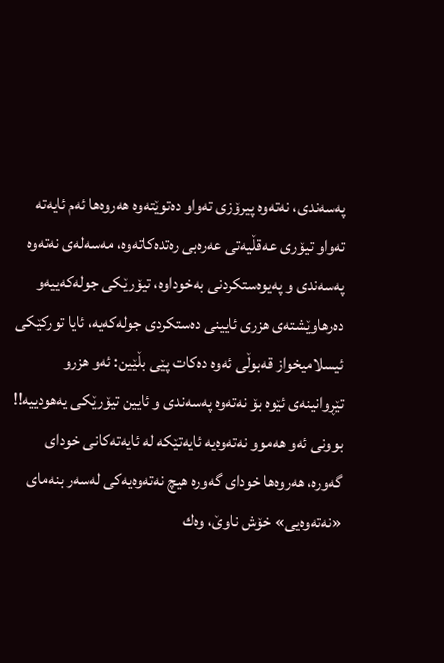په‌سه‌ندی‌، نه‌ته‌وه‌ پیرۆزی‌ ته‌واو ده‌توێته‌وه‌ هه‌روه‌ها ئه‌م ئایه‌ته‌ ته‌واو تیۆری‌ عه‌قڵیه‌تی‌ عه‌ره‌بی‌ ره‌تده‌كاته‌وه‌، مه‌سه‌له‌ی‌ نه‌ته‌وه‌ په‌سه‌ندی‌ و په‌یوه‌ستكردنی‌ به‌خوداوه‌، تیۆرێكی‌ جوله‌كه‌ییه‌و ده‌رهاوێشته‌ی‌ هزری‌ ئایینی‌ ده‌ستكردی‌ جوله‌كه‌یه‌، ئایا توركێكی‌ ئیسلامیخواز قه‌بوڵی‌ ئه‌وه‌ ده‌كات پێی‌ بڵێین: ئه‌و هزرو تێڕوانینه‌ی‌ ئێوه‌ بۆ نه‌ته‌وه‌ په‌سه‌ندی‌ و ئایین تیۆرێكی‌ یه‌هودییه‌!!
بوونی‌ ئه‌و هه‌موو نه‌ته‌وه‌یه‌ ئایه‌تێكه‌ له‌ ئایه‌ته‌كانی‌ خودای‌ گه‌وره‌، هه‌روه‌ها خودای‌ گه‌وره‌ هیچ نه‌ته‌وه‌یه‌كی‌ له‌سه‌ر بنه‌مای‌ «نه‌ته‌وه‌یی‌» خۆش ناوێ‌، وه‌ك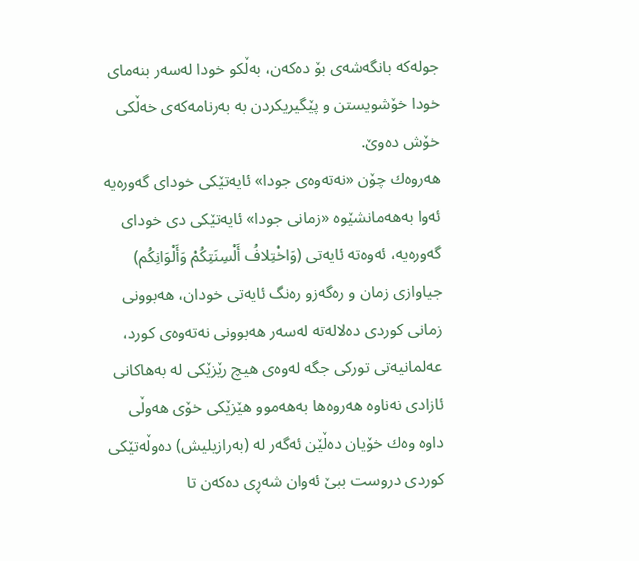جوله‌كه‌ بانگه‌شه‌ی‌ بۆ ده‌كه‌ن، به‌ڵكو خودا له‌سه‌ر بنه‌مای‌ خودا خۆشویستن و پێگیریكردن به‌ به‌رنامه‌كه‌ی‌ خه‌ڵكی‌ خۆش ده‌وێ‌.
هه‌روه‌ك چۆن «نه‌ته‌وه‌ی‌ جودا» ئایه‌تێكی‌ خودای‌ گه‌وره‌یه‌ ئه‌وا به‌هه‌مانشێوه‌ «زمانی‌ جودا» ئایه‌تێكی‌ دی‌ خودای‌ گه‌وره‌یه‌، ئه‌وه‌ته‌ ئایه‌تی‌ (وَاخْتِلافُ أَلْسِنَتِكُمْ وَأَلْوَانِكُم) جیاوازی‌ زمان و ره‌گه‌زو ره‌نگ ئایه‌تی‌ خودان، هه‌بوونی‌ زمانی‌ كوردی‌ ده‌لاله‌ته‌ له‌سه‌ر هه‌بوونی‌ نه‌ته‌وه‌ی‌ كورد، عه‌لمانیه‌تی‌ توركی‌ جگه‌ له‌وه‌ی‌ هیچ رێزێكی‌ له‌ به‌هاكانی‌ ئازادی‌ نه‌ناوه‌ هه‌روه‌ها به‌هه‌موو هێزێكی‌ خۆی‌ هه‌وڵی‌ داوه‌ وه‌ك خۆیان ده‌ڵێن ئه‌گه‌ر له‌ (به‌رازیلیش) ده‌وڵه‌تێكی‌ كوردی‌ دروست ببێ‌ ئه‌وان شه‌ڕی‌ ده‌كه‌ن تا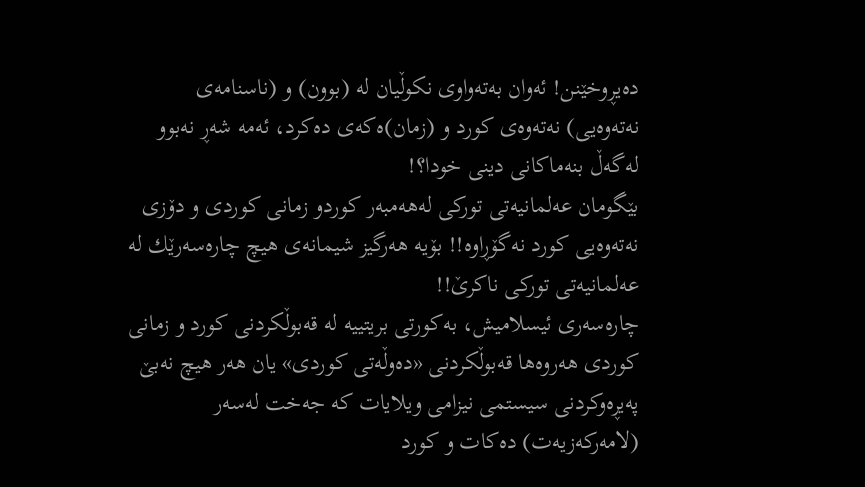ده‌یڕوخێنن! ئه‌وان به‌ته‌واوی‌ نكوڵیان له‌ (بوون) و (ناسنامه‌ی‌ نه‌ته‌وه‌یی‌) نه‌ته‌وه‌ی‌ كورد و (زمان)ه‌كه‌ی‌ ده‌كرد، ئه‌مه‌ شه‌ڕ نه‌بوو له‌گه‌ڵ‌ بنه‌ماكانی‌ دینی‌ خودا؟!
بێگومان عه‌لمانیه‌تی‌ توركی‌ له‌هه‌مبه‌ر كوردو زمانی‌ كوردی‌ و دۆزی‌ نه‌ته‌وه‌یی‌ كورد نه‌گۆڕاوه‌!! بۆیه‌ هه‌رگیز شیمانه‌ی‌ هیچ چاره‌سه‌رێك له‌ عه‌لمانیه‌تی‌ توركی‌ ناكرێ‌!!
چاره‌سه‌ری‌ ئیسلامیش، به‌كورتی‌ بریتییه‌ له‌ قه‌بوڵكردنی‌ كورد و زمانی‌ كوردی‌ هه‌روه‌ها قه‌بوڵكردنی‌ «ده‌وڵه‌تی‌ كوردی‌» یان هه‌ر هیچ نه‌بێ‌ په‌یڕه‌وكردنی‌ سیستمی‌ نیزامی‌ ویلایات كه‌ جه‌خت له‌سه‌ر (لامه‌ركه‌زیه‌ت) ده‌كات و كورد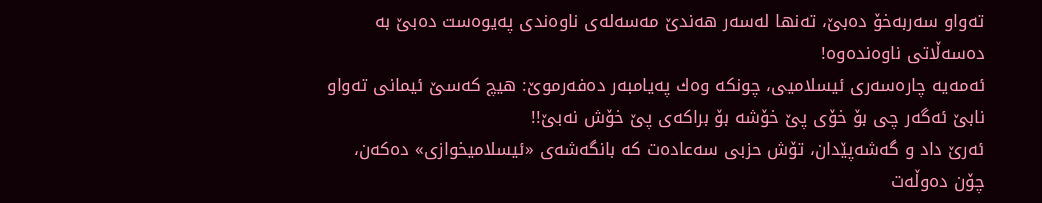ته‌واو سه‌ربه‌خۆ ده‌بێ‌، ته‌نها له‌سه‌ر هه‌ندێ‌ مه‌سه‌له‌ی‌ ناوه‌ندی‌ په‌یوه‌ست ده‌بێ‌ به‌ ده‌سه‌ڵاتی‌ ناوه‌نده‌وه‌!
ئه‌مه‌یه‌ چاره‌سه‌ری‌ ئیسلامیی‌، چونكه‌ وه‌ك په‌یامبه‌ر ده‌فه‌رموێ‌: هیچ كه‌سێ‌ ئیمانی‌ ته‌واو نابێ‌ ئه‌گه‌ر چی‌ بۆ خۆی‌ پێ‌ خۆشه‌ بۆ براكه‌ی‌ پێ‌ خۆش نه‌بێ‌!!
ئه‌رێ‌ داد و گه‌شه‌پێدان، تۆش حزبی‌ سه‌عاده‌ت كه‌ بانگه‌شه‌ی‌ «ئیسلامیخوازی‌» ده‌كه‌ن، چۆن ده‌وڵه‌ت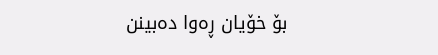بۆ خۆیان ڕه‌وا ده‌بینن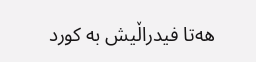هه‌تا فیدراڵیش به‌ كورد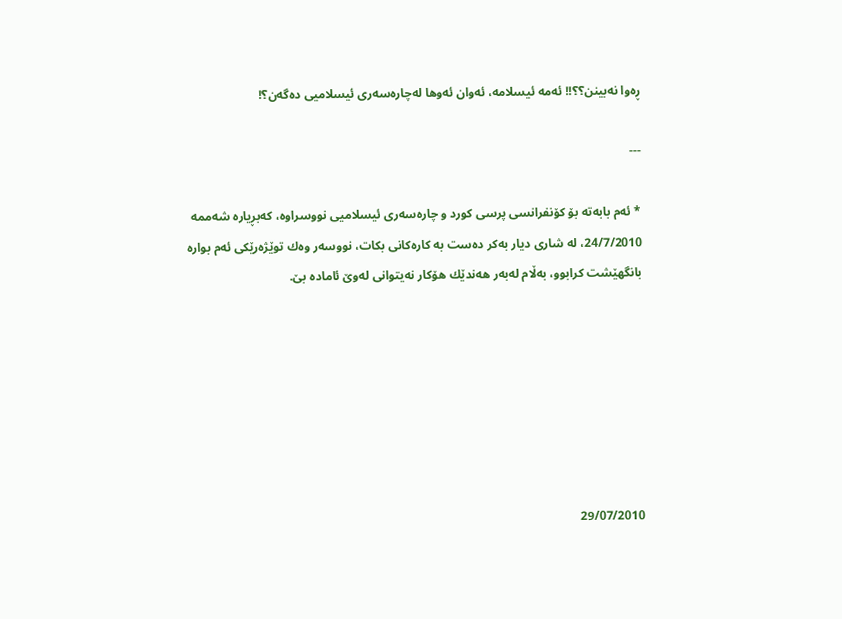ڕه‌وا نه‌بینن؟؟!! ئه‌مه‌ ئیسلامه‌، ئه‌وان ئه‌وها له‌چاره‌سه‌ری‌ ئیسلامیی‌ ده‌گه‌ن؟!

---

* ئه‌م بابه‌ته‌ بۆ كۆنفرانسی پرسی كورد و چاره‌سه‌ری ئیسلامیی نووسراوه‌، كه‌بڕیاره‌ شه‌ممه‌ 24/7/2010، له‌ شاری دیار به‌كر ده‌ست به‌ كاره‌كانی بكات، نووسه‌ر وه‌ك توێژه‌رێكی ئه‌م بواره‌ بانگهێشت كرابوو، به‌ڵام له‌به‌ر هه‌ندێك هۆكار نه‌یتوانی له‌وێ ئاماده‌ بێ.







29/07/2010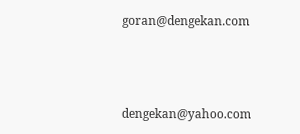goran@dengekan.com



dengekan@yahoo.com